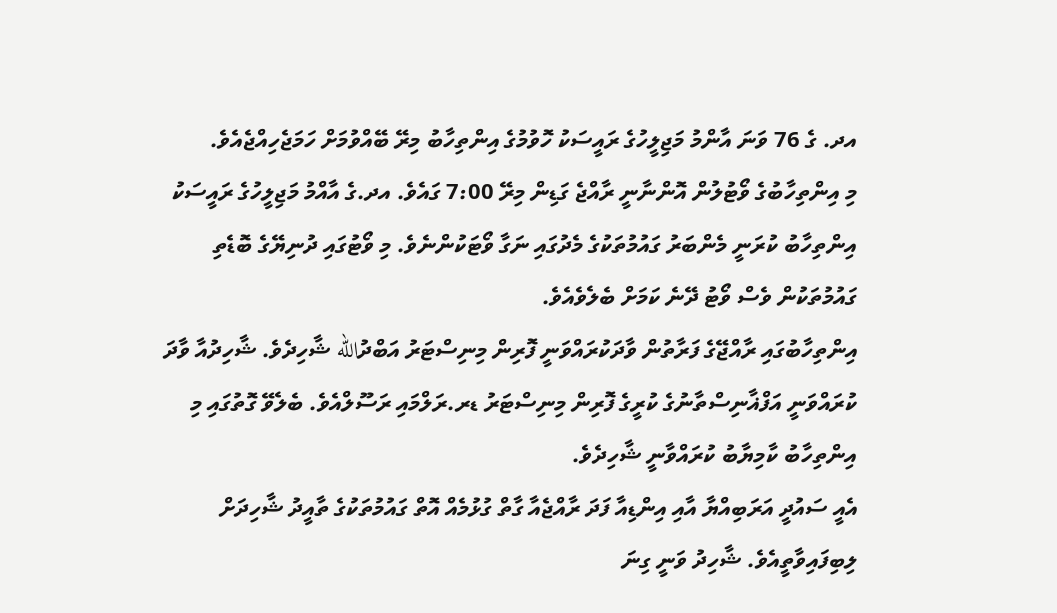އދ. ގެ 76 ވަނަ އާންމު މަޖިލީހުގެ ރައީސަކު ހޮވުމުގެ އިންތިހާބު މިރޭ ބޭއްވުމަށް ހަމަޖެހިއްޖެއެވެ.
މި އިންތިހާބުގެ ވޯޓުލުން އޮންނާނީ ރާއްޖެ ގަޑިން މިރޭ 7:00 ގައެވެ. އދ.ގެ އާއްމު މަޖިލީހުގެ ރައީސަކު އިންތިހާބު ކުރަނީ މެންބަރު ގައުމުތަކުގެ މެދުގައި ނަގާ ވޯޓަކުންނެވެ. މި ވޯޓުގައި ދުނިޔޭގެ ބޮޑެތި ގައުމުތަކުން ވެސް ވޯޓު ދޭނެ ކަމަށް ބެލެވެއެވެ.
އިންތިހާބުގައި ރާއްޖޭގެ ފަރާތުން ވާދަކުރައްވަނީ ފޮރިން މިނިސްޓަރު އަބްދުالله ޝާހިދެވެ. ޝާހިދުއާ ވާދަ ކުރައްވަނީ އަފްޣާނިސްތާނުގެ ކުރީގެ ފޮރިން މިނިސްޓަރު ޑރ.ރަލްމައި ރަސޫލްއެވެ. ބެލެވޭ ގޮތުގައި މި އިންތިހާބު ކާމިޔާބު ކުރައްވާނީ ޝާހިދެވެ.
އެއީ ސައުދީ އަރަބިއްޔާ އާއި އިންޑިއާ ފަދަ ރާއްޖެއާ ގާތް ގުޅުމެއް އޮތް ގައުމުތަކުގެ ތާއީދު ޝާހިދަށް ލިބިފައިވާތީއެވެ. ޝާހިދު ވަނީ ގިނަ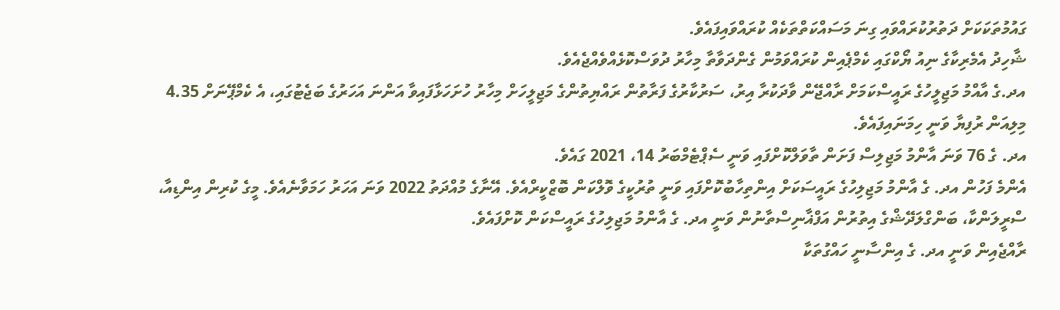ގައުމުތަކަކަށް ދަތުރުކުރައްވައި ގިނަ މަސައްކަތްތަކެއް ކުރައްވައިފައެވެ.
ޝާހިދު އެމެރިކާގެ ނިއު ޔޯކްގައި ކެމްޕެއިން ކުރައްވަމުން ގެންދަވާތާ މިހާރު ދުވަސްކޮޅެއްވެއްޖެއެވެ.
އދ.ގެ އާއްމު މަޖިލީހުގެ ރައީސްކަމަށް ރާއްޖޭން ވާދަކުރާ އިރު، ސަރުކާރުގެ ފަރާތުން ރައްޔިތުންގެ މަޖިލީހަށް މިހާރު ހުށަހަޅާފައިވާ އަންނަ އަހަރުގެ ބަޖެޓުގައި، އެ ކެމްޕޭނަށް 4.35 މިލިއަން ރުފިޔާ ވަނީ ހިމަނައިފައެވެ.
އދ. ގެ 76 ވަނަ އާންމު މަޖިލިސް ފަށަން ތާވަލްކޮށްފައި ވަނީ ސެޕްޓެމްބަރު 14، 2021 ގައެވެ.
އެންމެ ފަހުން އދ. ގެ އާންމު މަޖިލިހުގެ ރައީސަކަށް އިންތިހާބުކޮށްފައި ވަނީ ތުރުކީގެ ވޮލްކަން ބޮޒްކީރްއެވެ. އޭނާގެ މުއްދަތު 2022 ވަނަ އަހަރު ހަމަވާނެއެވެ. މީގެ ކުރިން އިންޑިއާ، ސްރީލަންކާ، ބަންގްލަދޭޝްގެ އިތުރުން އަފްޣާނިސްތާނުން ވަނީ އދ. ގެ އާންމު މަޖިލިހުގެ ރައީސްކަން ކޮށްފައެވެ.
ރާއްޖެއިން ވަނީ އދ. ގެ އިންސާނީ ހައްގުތަކާ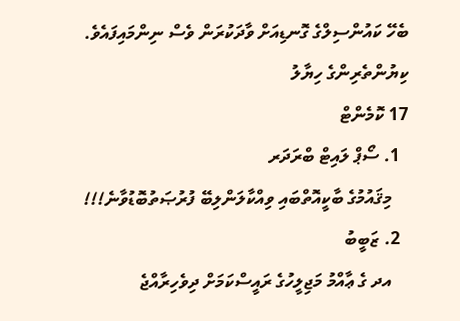ބެހޭ ކައުންސިލްގެ ގޮނޑިއަށް ވާދަކުރަން ވެސް ނިންމައިފައެވެ.
ކިޔުންތެރިންގެ ހިޔާލު
17 ކޮމެންޓް
  1. ސޯޕް ލައިޓް ބްރަދަރ
    މިޤައުމުގެ ބާކީއޮތްބައި ވިއްކާލަންލިބޭ ފުރުޞަތުބޮޑުވާނެ!!!
  2. ޒަބީބު
    އދ ގެ ޢާއްމު މަޖިލީހުގެ ރައީސްކަމަށް ދިވެހިރާއްޖެ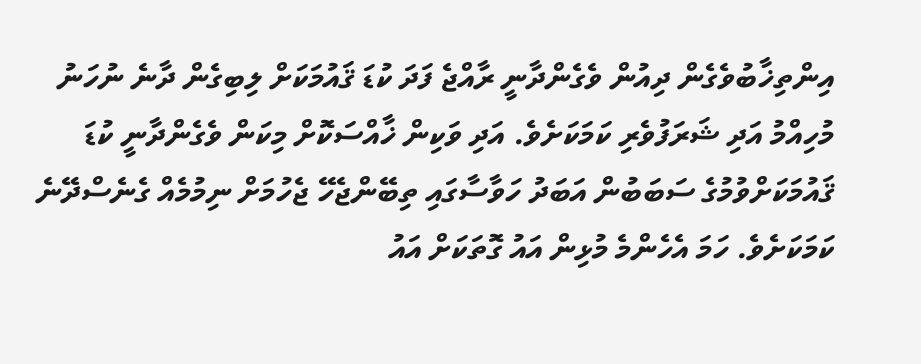އިންތިޚާބުވެގެން ދިއުން ވެގެންދާނީ ރާއްޖެ ފަދަ ކުޑަ ޤައުމަކަށް ލިބިގެން ދާނެ ނުހަނު މުހިއްމު އަދި ޝަރަފުވެރި ކަމަކަށެވެ. އަދި ވަކިން ޚާއްސަކޮށް މިކަން ވެގެންދާނީ ކުޑަ ޤައުމަކަށްވުމުގެ ސަބަބުން އަބަދު ހަވާސާގައި ތިބޭންޖެހޭ ޖެހުމަށް ނިމުމެއް ގެނެސްދޭނެ ކަމަކަށެވެ. ހަމަ އެހެންމެ މުޅިން އައު ގޮތަކަށް އައު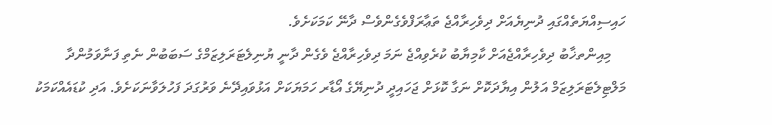ހައިސިއްޔަތެއްގައި ދުނިޔެއަށް ދިވެހިރާއްޖެ ތަޢާރަފްވެގެންވެސް ދާނޭ ކަމަކަށެވެ.
    މިއިންތޚާބު ދިވެހިރާއްޖެއަށް ކާމިޔާބު ކުރެވިއްޖެ ނަމަ ދިވެހިރާއްޖެ ވެގެން ދާނީ ޔުނިލެޓަރަލިޒަމްގެ ސަބަބުން ނެތި ފަނާވަމުންދާ މަލްޓިލެޓަރަލިޒަމް އަލުން އިޔާދަކޮށް ނަގާ ކޮޅަށް ޖަހައިދީ ދުނިޔޭގެ އޯޑާރ ހަމަޔަކަށް އަޅުވައިދޭނެ ވަރުގަދަ ފަހުލަވާނަކަށެވެ. އަދި ކުޑައެއްކަމަކު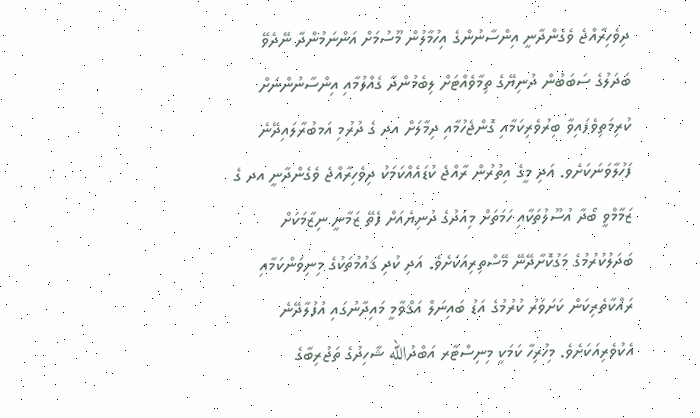ދިވެހިރާއްޖެ ވެގެންދާނީ އިންސާނުންގެ އިހުމާލުން މޫސުމަށް އަންނަމުންދާ ނޭދެވޭ ބަދަލުގެ ސަބަބުން ދުނިޔޭގެ ތިމާވެއްޓަށް ލިބެމުންދާ ގެއްލުމާއި އިންސާނުންނަށް ކުރިމަތިވެފައިވާ ބިރުވެރިކަމާއި ގޮންޖެހުމާއި ދިމާލަށް އދ ގެ ދުރުމި އަމބުރާލައިދޭނެ ފަހުލާވަނަކަށެވ. އަދި މީގެ އިތުރުން ރާއްޖެ ކުޑައެއްކަމަކު ދިވެހިރާއްޖެ ވެގެންދާނީ އދ ގެ ޒަމާމްވީ ބޯދާ އުސޫލުތަކާއި ހަމަތަށް މިއަދުގެ ދުނިޔެއަށް ފެތޭ ޒަމާނީ ނިޒާމަކަށް ބަދަލުކުރުމުގެ މަގުކޮށާދޭނޭ މޭސްތިރިއަކަށެވެ. އަދި ކުދި ޤައުމުތަކުގެ މިނިވަންކަމާއި ރައްކާތެރިކަން ކަށަވަރު ކުރުމުގެ އަޑު ބައިނަލް އަޤްވާމީ މައިދާނުގައި އުފުލާދޭނެ އެކުވެރިއަކަށެވެ. މިހުރިހާ ކަމަކީ މިނިސްޓާރ އަބްދުالله ޝާހިދުގެ ތަޖުރިބާގެ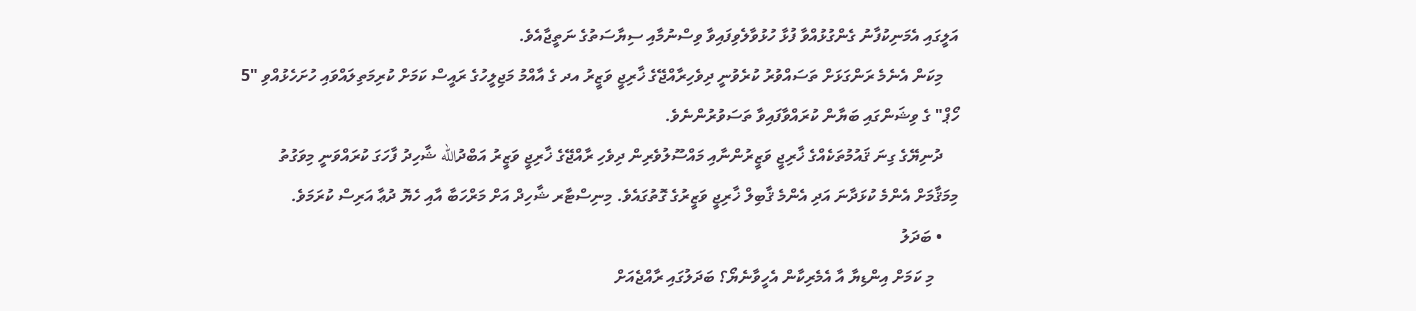އަލީގައި އެމަނިކުފާނު ގެންގުޅުއްވާ ފުޅާ ހުޅުވާލެވިފައިވާ ވިސްނުމާއި ސިޔާސަތުގެ ނަތީޖާއެވެ.
    މިކަން އެނެމެ ރަންގަޅަށް ތަސައްވުރު ކުރެވުނީ ދިވެހިރާއްޖޭގެ ޚާރިޖީ ވަޒީރު އދ ގެ އާއްމު މަޖިލީހުގެ ރައީސް ކަމަށް ކުރިމަތިލައްވައި ހުށަހެޅުއްވި "5 ހޯޕް" ގެ ވިޝަންގައި ބަޔާން ކުރައްވާފައިވާ ތަސަވުރުންނެވެ.
    ދުނިޔޭގެ ގިނަ ޤައުމުތަކެއްގެ ޚާރިޖީ ވަޒީރުންނާއި މައްސޫލުވެރިން ދިވެހި ރާއްޖޭގެ ޚާރިޖީ ވަޒީރު އަބްދުالله ޝާހިދު ފާހަގަ ކުރައްވަނީ މިވަގުތު މިމަޤާމަށް އެންމެ ކުޅަދާނަ އަދި އެންމެ ޤާބިލް ޚާރިޖީ ވަޒީރުގެ ގޮތުގައެވެ. މިނިސްޓާރ ޝާހިދް އަށް މަރްހަބާ އާއި ހެޔޮ ދުޢާ އަރިސް ކުރަމަވެ.
    • ބަދަލު
      މި ކަމަށް އިންޑިޔާ އާ އެމެރިކާން އެހީވާނެޔޯ؟ ބަދަލުގައި ރާއްޖެއަށް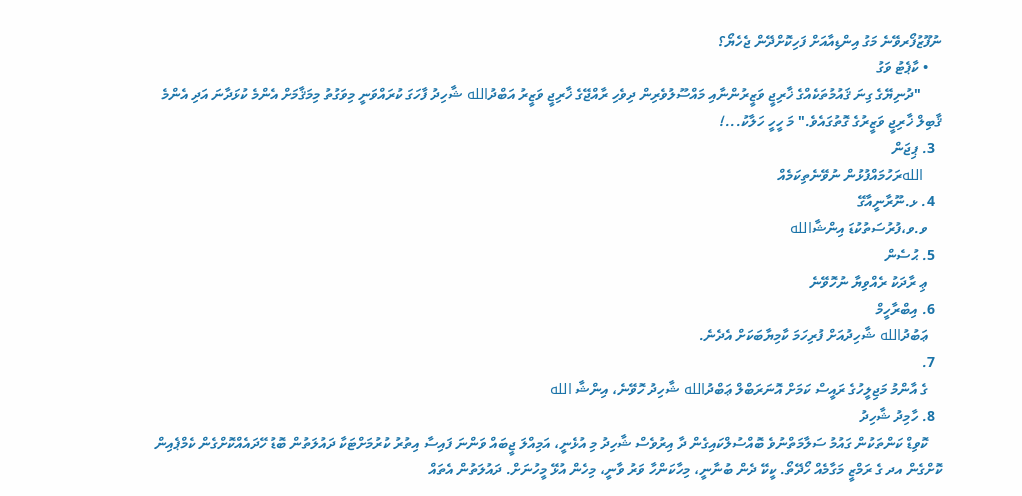ނުފޫޒުފޯރވޭނެ މަގު އިންޑިއާއަށް ފަހިކޮށްދޭން ޖެހެޔޯ؟
    • ކާޕެޓު ވަގު
      "ދުނިޔޭގެ ގިނަ ޤައުމުތަކެއްގެ ޚާރިޖީ ވަޒީރުންނާއި މައްސޫލުވެރިން ދިވެހި ރާއްޖޭގެ ޚާރިޖީ ވަޒީރު އަބްދުالله ޝާހިދު ފާހަގަ ކުރައްވަނީ މިވަގުތު މިމަޤާމަށް އެންމެ ކުޅަދާނަ އަދި އެންމެ ޤާބިލް ޚާރިޖީ ވަޒީރުގެ ގޮތުގައެވެ." މަ ހީހީ ހަލާކު...!
  3. ޕިޖަން
    اللهރަހުމައްފުޅުން ނުވޭނެތިކަމެއް
  4. ޅ.ނޫރާނީއާގޭ
    ވ.ވ،ފުރުސަތުކުޑަ އިންޝާالله
  5. ޙުސެން
    ޢި ރާދަކު ރެއްވިޔާ ނުހޮވޭނެ
  6. އިބްރާހީމް
    ޢަބުދުالله ޝާހިދުއަށް ފުރިހަމަ ކާމިޔާބަކަށް އެދެނެ.
  7.
    ގެ އާންމު މަޖިލީހުގެ ރައީސް ކަމަށް އޮނަރަބްލް ޢަބްދުالله ޝާހިދު ހޮވޭނެ، އިންޝާ الله
  8. ހާމިދު ޝާހިދު
    ކޮވިޑް ކަންތަކުން ގައުމު ސަލާމަތްނުވެ ބޮއްސުލްކައިގެން ދާ އިރުވެސް ޝާހިދު މި އުޅެނީ، އަމިއްލަ ޖީބައް ވަންނަ ފައިސާ އިތުރު ކުރުމަށްޓަކާ ދައުލަތުން ބޮޑު ހޭދައެއްކޮށްގެން ކެމްޕެއިން ކޮށްގެން އދ ގެ ރަމްޒީ މަގާމެއް ހޯދޭތޯ. ކީކޭ ދެން ބުނާނީ، މިހާކަންހާ ވަރު ވާނީ، މިހެން އުޅޭ މީހުނަށް. ދައުލަތުން އެތައް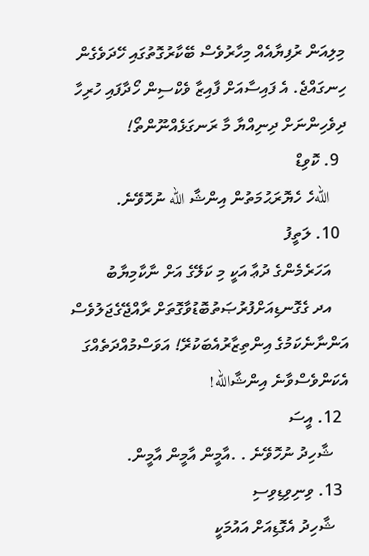މިލިއަން ރުފިޔާއެއް މިހާރުވެސް ބޭކާރުގޮތުގައި ހޭދަވެގެން ހިނގައްޖެ. އެ ފައިސާއަށް ފާއިޒާ ވެކްސިން ހޯދާފައި ހުރިހާ ދިވެހިންނަށް ދިނިއްޔާ މާ ރަނގަޅެއްނޫންތޯ!
  9. ކޮވިޑް
    اللهހެ ހެޔޮރަޙުމަތުން އިންޝާ الله ނުހޮވޭނެ.
  10. ލަތީފު
    އަހަރެމެންގެ ދުޢާ އަކީ މި ކަލޭގެ އަށް ނާކާމިޔާބު
    އދ ގެގޮނޑިއަށްފުރުޞަތުބޮޑުވާގޮތަށް ރާއްޖޭގެޖަލުވެސް އަންނާނެކަމުގެ އިންތިޒާރުއެބަކުރޭ! އަވަސްމުއްދަތެއްގަ އެކަންވެސްވާނެ އިންޝާالله!
  12. އީސަ
    ޝާހިދު ނުހޮވޭނެ . .އާމީން އާމީން އާމީން.
  13. ވިނިވިޑިވިސި
    ޝާހިދު އެގޮޑިއަށް އައުމަކީ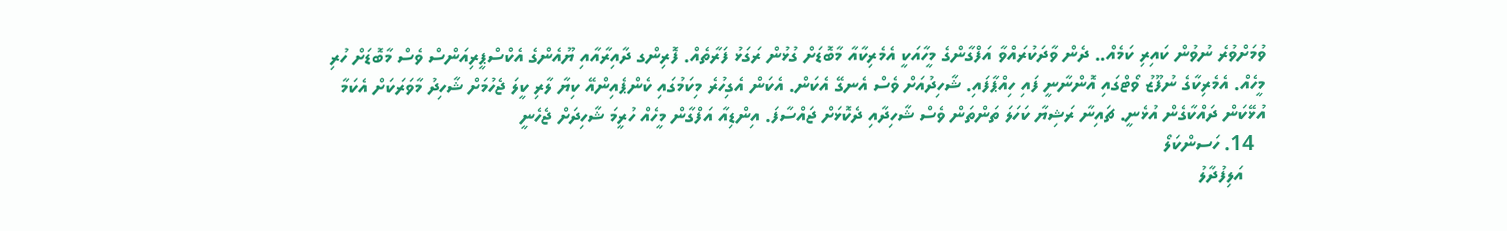ވުމަށްވުރެ ނުވުން ކައިރި ކަމެއް.. ދެން ވާދަކުރައްވާ އަފްގާންގެ މީހާއަކީ އެމެރިކާއާ މާބޮޑަށް ގުޅުން ރަގަޅު ފަރާތެއް. ފޮރިންގ ދާއިރާއާއި ޔޫއެންގެ އެކްސްޕީރިއަންސް ވެސް މާބޮޑަށް ހުރި މީހެއް. އެމެރިކާގެ ނުފޫޒު ވޯޓްގައި އޮންނާނީ ފައި ހިއްޕާފައި. ޝާހިދުއަށް ވެސް އެނގޭ އެކަން. އެކަން އެގިހުރެ މިކަމުގައި ކެންޕެއިންއޭ ކިޔާ ލާރި ކީލަ ޖެހުމަށް ޝާހިދު މާވަރަކަށް އެކަމާ އުޅޭކަން ދައްކާގެން އުޅެނީ. ޗައިނާ ރަޝިޔާ ކަހަލަ ތަންތަން ވެސް ޝާހިދާއި ދެކޮޅަށް ޖައްސާފަ. އިންޑިއާ އަފްގާން މީހެއް ހުރީމަ ޝާހިދަށް ޖެހެނީ
  14. ހަސންކަލޯ
    އަލިފުދާލު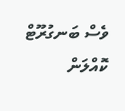ވެސް ބަނގުރޫޓް ކޮއްލަން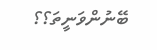ބޭނުންވަނީތަ؟؟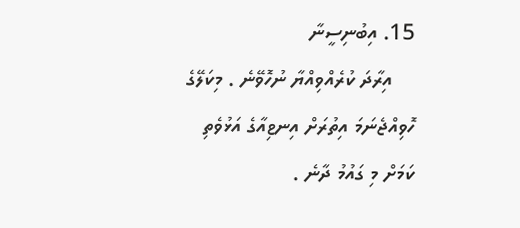15. އިބުނިސީނާ
    އިރާދަ ކުރެއްވިއްޔާ ނުހޮވޭނެ . މިކަލޭގެ ހޮވިއްޖެނަމަ އިތުރަށް އިނޱިއާގެ އަޅުވެތި ކަމަށް މި ގައުމު ދާނެ .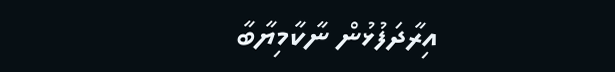އިރާދަފުޅުން ނާކާމިޔާބާ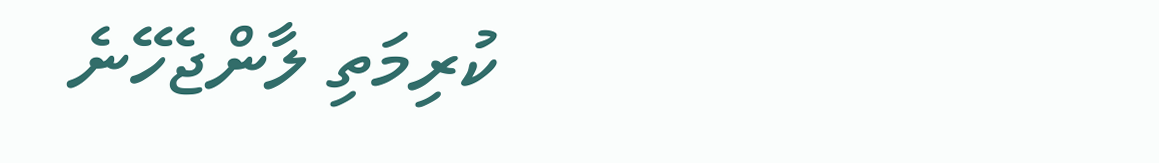ކުރިމަތި ލާންޖެހޭނެ